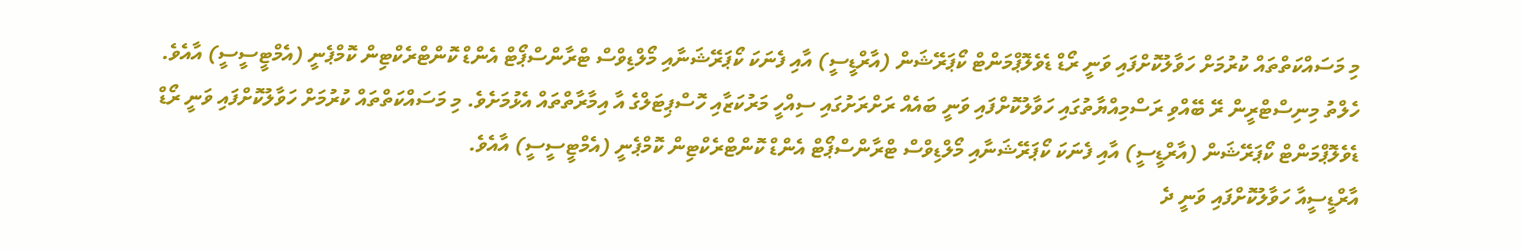މި މަސައްކަތްތައް ކުރުމަށް ހަވާލުކޮށްފައި ވަނީ ރޯޑް ޑެވެލޮޕްމަންޓް ކޯޕަރޭޝަން (އާރްޑީސީ) އާއި ފެނަކަ ކޯޕަރޭޝަނާއި މޯލްޑިވްސް ޓްރާންސްޕޯޓް އެންޑް ކޮންޓްރެކްޓިން ކޮމްޕެނީ (އެމްޓީސީސީ) އާއެވެ.
ހެލްތު މިނިސްޓްރީން ރޭ ބޭއްވި ރަސްމިއްޔާތުގައި ހަވާލުކޮށްފައި ވަނީ ބައެއް ރަށްރަށުގައި ސިއްހީ މަރުކަޒާއި ހޮސްޕިޓަލްގެ އާ އިމާރާތްތައް އެޅުމަށެވެ. މި މަސައްކަތްތައް ކުރުމަށް ހަވާލުކޮށްފައި ވަނީ ރޯޑް ޑެވެލޮޕްމަންޓް ކޯޕަރޭޝަން (އާރްޑީސީ) އާއި ފެނަކަ ކޯޕަރޭޝަނާއި މޯލްޑިވްސް ޓްރާންސްޕޯޓް އެންޑް ކޮންޓްރެކްޓިން ކޮމްޕެނީ (އެމްޓީސީސީ) އާއެވެ.
އާރްޑީސީއާ ހަވާލުކޮށްފައި ވަނީ ދެ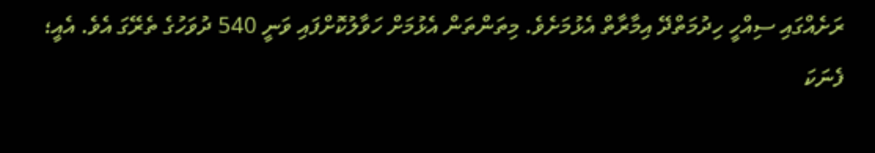ރަށެއްގައި ސިއްހީ ހިދުމަތްދޭ އިމާރާތް އެޅުމަށެވެ. މިތަންތަން އެޅުމަށް ހަވާލުކޮށްފައި ވަނީ 540 ދުވަހުގެ ތެރޭގަ އެވެ. އެއީ؛
ފެނަކަ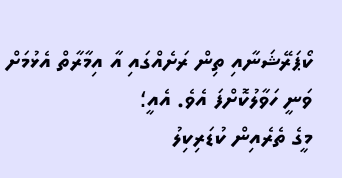ކޯޕަރޭޝަނާއި ތިން ރަށެއްގައި އާ އިމާރާތް އެޅުމަށް ވަނީ ހަވާލުކޮށްފަ އެވެ. އެއީ؛
މީގެ ތެރެއިން ކުޑަރިކިލު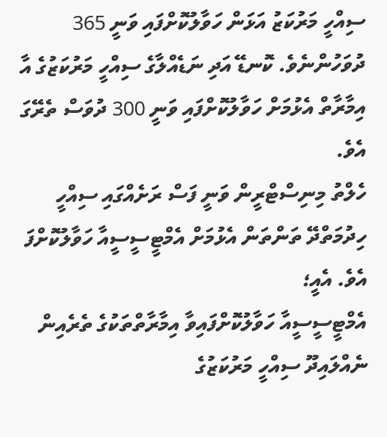ސިއްހީ މަރުކަޒު އަޅަން ހަވާލުކޮށްފައި ވަނީ 365 ދުވަހުންނެވެ. ކޮނޑޭ އަދި ނަޑެއްލާގެ ސިއްހީ މަރުކަޒުގެ އާ އިމާރާތް އެޅުމަށް ހަވާލުކޮށްފައި ވަނީ 300 ދުވަސް ތެރޭގަ އެވެ.
ހެލްތު މިނިސްޓްރީން ވަނީ ފަސް ރަށެއްގައި ސިއްހީ ހިދުމަތްދޭ ތަންތަން އެޅުމަށް އެމްޓީސީސީއާ ހަވާލުކޮށްފަ އެވެ. އެއީ؛
އެމްޓީސީސީއާ ހަވާލުކޮށްފައިވާ އިމާރާތްތަކުގެ ތެރެއިން ނެއްލައިދޫ ސިއްހީ މަރުކަޒުގެ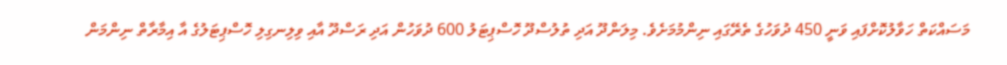މަސައްކަތް ހަވާލުކޮށްފައި ވަނީ 450 ދުވަހުގެ ތެރޭގައި ނިންމުމަށެވެ. މިލަންދޫ އަދި ތުލުސްދޫ ހޮސްޕިޓަލު 600 ދުވަހުން އަދި ރަސްދޫ އާއި ވިލިނގިލި ހޮސްޕިޓަލުގެ އާ އިމާރާތް ނިންމަން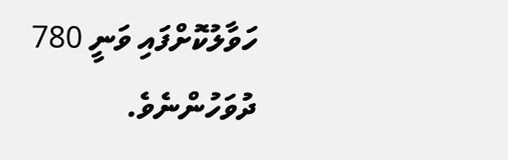ހަވާލުކޮށްފައި ވަނީ 780 ދުވަހުންނެވެ.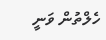ހެލްތުން ވަނީ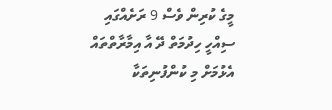މީގެ ކުރިން ވެސް 9 ރަށެއްގައި ސިއްހީ ހިދުމަތް ދޭ އާ އިމާރާތްތައް އެޅުމަށް މި ކުންފުނިތަކާ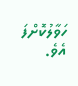ހަވާލުކޮށްފަ އެވެ.